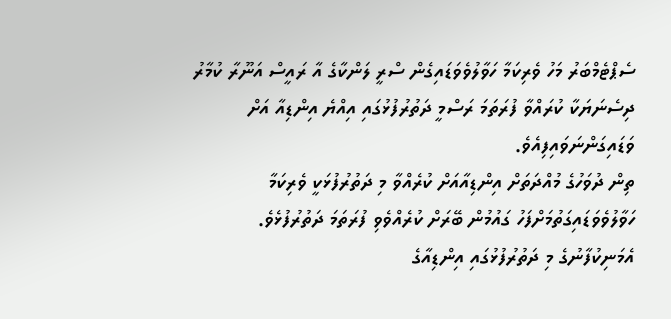ސެޕްޓެމްބަރު މަހު ވެރިކަމާ ހަވާލުވެވަޑައިގެން ސްރީ ލަންކާގެ އާ ރައީސް އަނޫރާ ކުމާރު ދިސެނަޔަކާ ކުރައްވާ ފުރަތަމަ ރަސްމީ ދަތުރުފުޅުގައި އިއްޔެ އިންޑިއާ އަށް ވަޑައިގަންނަވައިފިއެވެ.
ތިން ދުވަހުގެ މުއްދަތަށް އިންޑިއާއަށް ކުރެއްވާ މި ދަތުރުފުޅަކީ ވެރިކަމާ ހަވާލުވެވަޑައިގަތުމަށްފަހު ގައުމުން ބޭރަށް ކުރެއްވެވި ފުރަތަމަ ދަތުރުފުޅެވެ.
އެމަނިކުފާނުގެ މި ދަތުރުފުޅުގައި އިންޑިއާގެ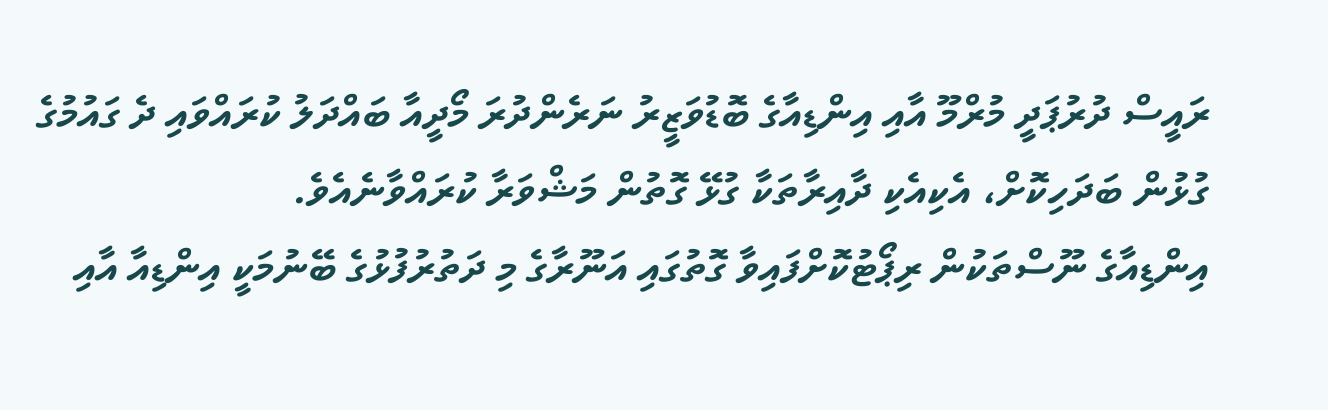ރައީސް ދުރުޕަދީ މުރްމޫ އާއި އިންޑިއާގެ ބޮޑުވަޒީރު ނަރެންދުރަ މޯދީއާ ބައްދަލު ކުރައްވައި ދެ ގައުމުގެ ގުޅުން ބަދަހިކޮށް، އެކިއެކި ދާއިރާތަކާ ގުޅޭ ގޮތުން މަޝްވަރާ ކުރައްވާނެއެވެ.
އިންޑިއާގެ ނޫސްތަކުން ރިޕޯޓުކޮށްފައިވާ ގޮތުގައި އަނޫރާގެ މި ދަތުރުފުޅުގެ ބޭނުމަކީ އިންޑިއާ އާއި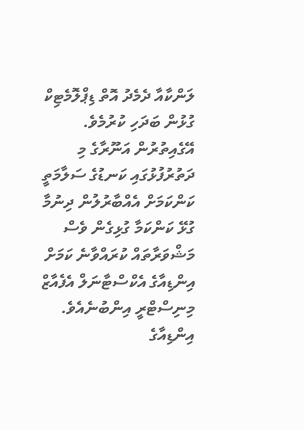ލަންކާއާ ދެމެދު އޮތް ޑިޕްލޮމެޓިކް ގުޅުން ބަދަހި ކުރުމެވެ.
އޭގެއިތުރުން އަނޫރާގެ މި ދަތުރުފުޅުގައި ކަނޑުގެ ސަލާމަތީ ކަންކަމަށް އެއްބާރުލުން ދިނުމާ ގުޅޭ ކަންކަމާ ގުޅިގެން ވެސް މަޝްވަރާތައް ކުރައްވާނެ ކަމަށް އިންޑިއާގެ އެކްސްޓާނަލް އެފެއާޒް މިނިސްޓްރީ އިންބުނެއެވެ.
އިންޑިއާގެ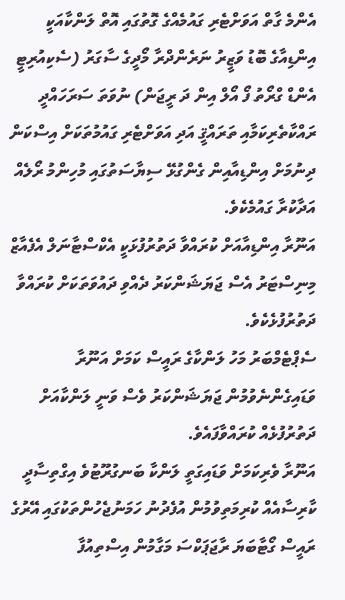އެންމެ ގާތް އަވަށްޓެރި ގައުމެއްގެ ގޮތުގައި އޮތް ލަންކާއަކީ އިންޑިއާގެ ބޮޑު ވަޒީރު ނަރެންދްރާ މޯދީގެ ސާގަރު (ސެކިއުރިޓީ އެންޑް ގްރޯތު ފޯ އޯލް އިން ދަ ރީޖަން) ނުވަތަ ސަރަހައްދީ ރައްކާތެރިކަމާއި ތަރައްޤީ އަދި އަވަށްޓެރި ގައުމުތަކަށް އިސްކަން ދިނުމަށް އިންޑިއާއިން ގެންގުޅޭ ސިޔާސަތުގައި މުހިންމު ރޯލެއް އަދާކުރާ ގައުމެކެވެ.
އަނޫރާ އިންޑިއާއަށް ކުރައްވާ ދަތުރުފުޅަކީ އެކްސްޓާނަލް އެފެއާޒް މިނިސްޓަރު އެސް ޖަޔަޝަންކަރު ދެއްވި ދައުވަތަކަށް ކުރައްވާ ދަތުރުފުޅެކެވެ.
ސެޕްޓެމްބަރު މަހު ލަންކާގެ ރައީސް ކަމަށް އަނޫރާ ވަޑައިގެންނެވުމުން ޖަޔަޝަންކަރު ވެސް ވަނީ ލަންކާއަށް ދަތުރުފުޅެއް ކުރައްވާފައެވެ.
އަނޫރާ ވެރިކަމަށް ވަޑައިގަތީ ލަންކާ ބަނގުރޫޓުވެ އިގްތިސާދީ ކާރިސާއެއް ކުރިމަތިވުމުން އުފެދުނު ހަމަނުޖެހުންތަކުގައި އޭރުގެ ރައީސް ގޯޓާބަޔަ ރާޖަޕަކްސަ މަގާމުން އިސްތިއުފާ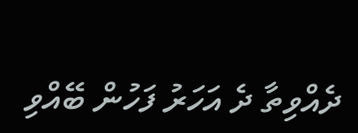ދެއްވިތާ ދެ އަހަރު ފަހުން ބޭއްވި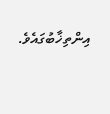އިންތިޚާބުގައެވެ.